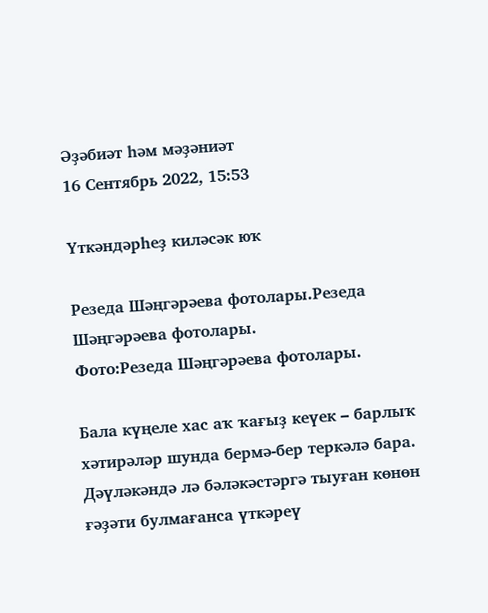Әҙәбиәт һәм мәҙәниәт
16 Сентябрь 2022, 15:53

Үткәндәрһеҙ киләсәк юҡ

Резеда Шәңгәрәева фотолары.Резеда Шәңгәрәева фотолары.
Фото:Резеда Шәңгәрәева фотолары.

Бала күңеле хас аҡ ҡағыҙ кеүек – барлыҡ хәтирәләр шунда бермә-бер теркәлә бара. Дәүләкәндә лә бәләкәстәргә тыуған көнөн ғәҙәти булмағанса үткәреү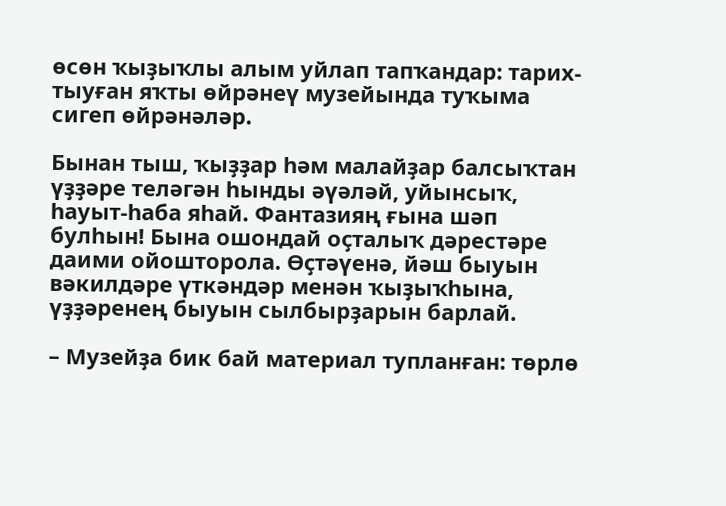өсөн ҡыҙыҡлы алым уйлап тапҡандар: тарих-тыуған яҡты өйрәнеү музейында туҡыма сигеп өйрәнәләр.

Бынан тыш, ҡыҙҙар һәм малайҙар балсыҡтан үҙҙәре теләгән һынды әүәләй, уйынсыҡ, һауыт-һаба яһай. Фантазияң ғына шәп булһын! Бына ошондай оҫталыҡ дәрестәре даими ойошторола. Өҫтәүенә, йәш быуын вәкилдәре үткәндәр менән ҡыҙыҡһына, үҙҙәренең быуын сылбырҙарын барлай.

– Музейҙа бик бай материал тупланған: төрлө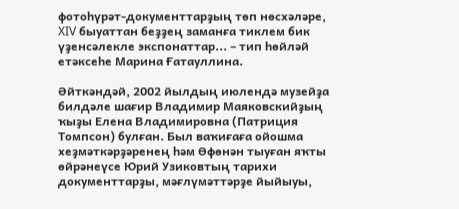фотоһүрәт-документтарҙың төп нөсхәләре, XIV быуаттан беҙҙең заманға тиклем бик үҙенсәлекле экспонаттар... – тип һөйләй етәксеһе Марина Ғатауллина.

Әйткәндәй, 2002 йылдың июлендә музейҙа билдәле шағир Владимир Маяковскийҙың ҡыҙы Елена Владимировна (Патриция Томпсон) булған. Был ваҡиғаға ойошма хеҙмәткәрҙәренең һәм Өфөнән тыуған яҡты өйрәнеүсе Юрий Узиковтың тарихи документтарҙы, мәғлүмәттәрҙе йыйыуы,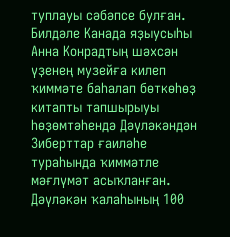туплауы сәбәпсе булған. Билдәле Канада яҙыусыһы Анна Конрадтың шәхсән үҙенең музейға килеп ҡиммәте баһалап бөткөһөҙ китапты тапшырыуы һөҙөмтәһендә Дәүләкәндән Зиберттар ғаиләһе тураһында ҡиммәтле мәғлүмәт асыҡланған. Дәүләкән ҡалаһының 100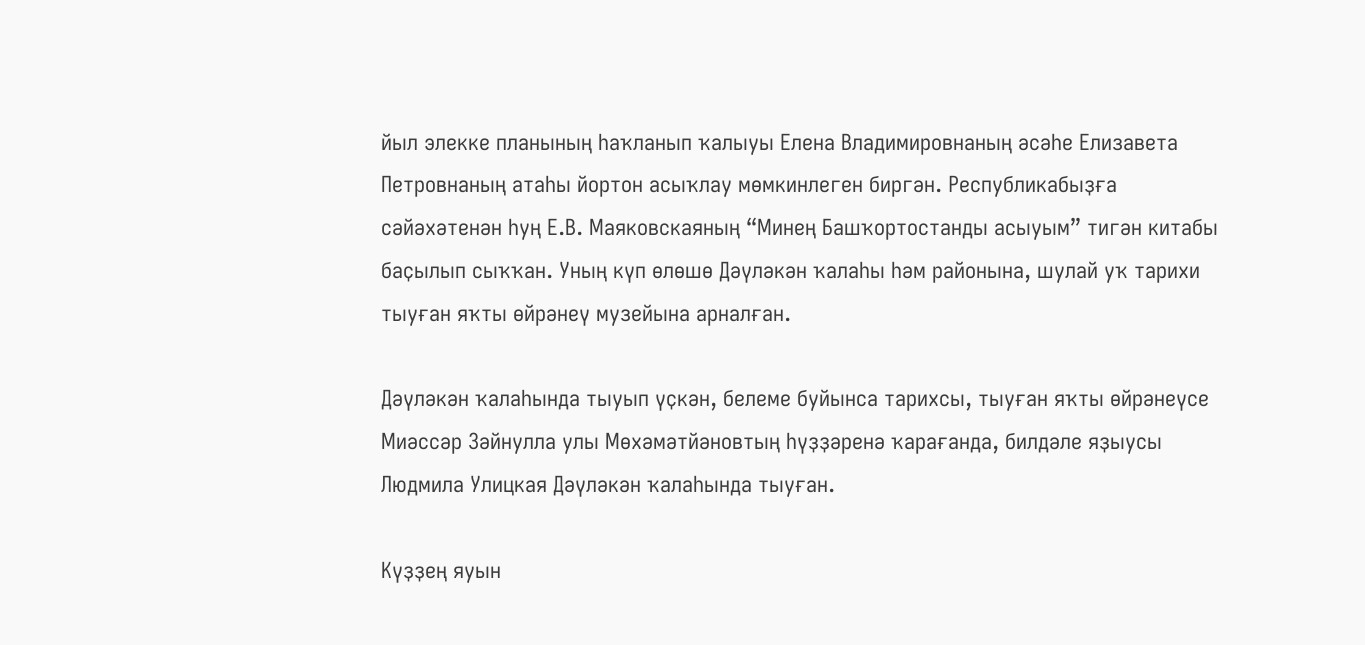йыл элекке планының һаҡланып ҡалыуы Елена Владимировнаның әсәһе Елизавета Петровнаның атаһы йортон асыҡлау мөмкинлеген биргән. Республикабыҙға сәйәхәтенән һуң Е.В. Маяковскаяның “Минең Башҡортостанды асыуым” тигән китабы баҫылып сыҡҡан. Уның күп өлөшө Дәүләкән ҡалаһы һәм районына, шулай уҡ тарихи тыуған яҡты өйрәнеү музейына арналған.

Дәүләкән ҡалаһында тыуып үҫкән, белеме буйынса тарихсы, тыуған яҡты өйрәнеүсе Миәссәр Зәйнулла улы Мөхәмәтйәновтың һүҙҙәренә ҡарағанда, билдәле яҙыусы Людмила Улицкая Дәүләкән ҡалаһында тыуған.

Күҙҙең яуын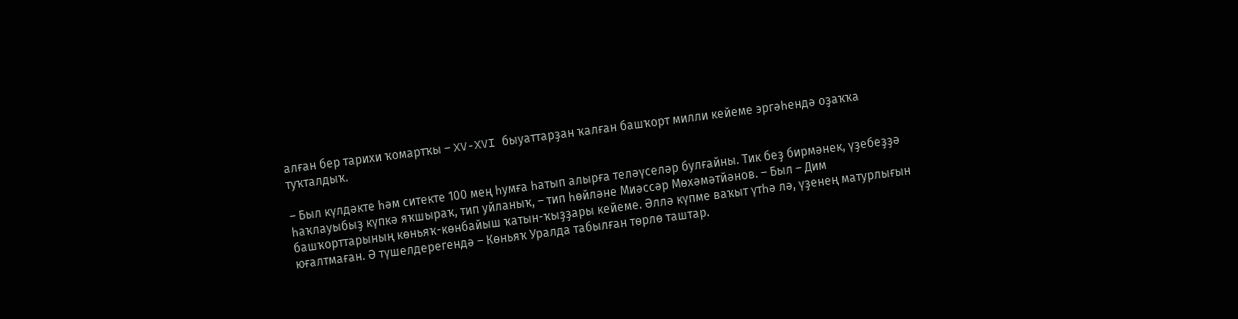алған бер тарихи ҡомартҡы – XV-XVI быуаттарҙан ҡалған башҡорт милли кейеме эргәһендә оҙаҡҡа туҡталдыҡ.

– Был күлдәкте һәм ситекте 100 мең һумға һатып алырға теләүселәр булғайны. Тик беҙ бирмәнек, үҙебеҙҙә һаҡлауыбыҙ күпкә яҡшыраҡ, тип уйланыҡ, – тип һөйләне Миәссәр Мөхәмәтйәнов. – Был – Дим башҡорттарының көньяҡ-көнбайыш ҡатын-ҡыҙҙары кейеме. Әллә күпме ваҡыт үтһә лә, үҙенең матурлығын юғалтмаған. Ә түшелдерегендә – Көньяҡ Уралда табылған төрлө таштар.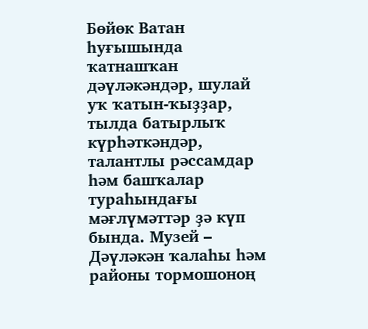Бөйөк Ватан һуғышында ҡатнашҡан дәүләкәндәр, шулай уҡ ҡатын-ҡыҙҙар, тылда батырлыҡ күрһәткәндәр, талантлы рәссамдар һәм башҡалар тураһындағы мәғлүмәттәр ҙә күп бында. Музей – Дәүләкән ҡалаһы һәм районы тормошоноң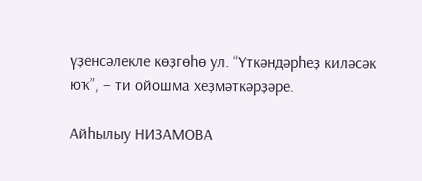үҙенсәлекле көҙгөһө ул. “Үткәндәрһеҙ киләсәк юҡ”, – ти ойошма хеҙмәткәрҙәре.

Айһылыу НИЗАМОВА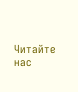Читайте нас